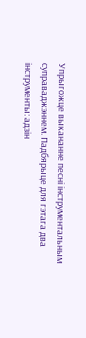Упрыгожце выкананне песні інструментальным суправаджэннем. Падбярыце для гэтага два інструменты: адзін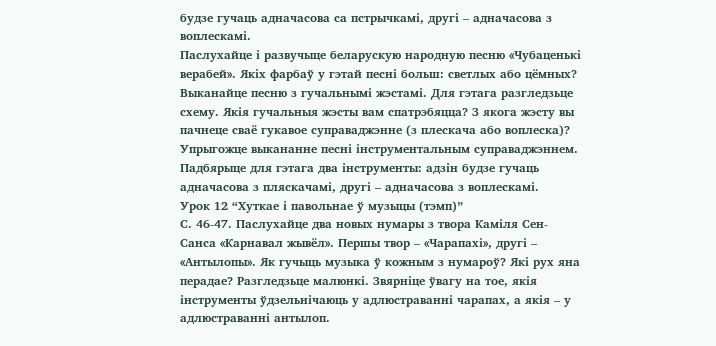будзе гучаць адначасова са пстрычкамі, другі – адначасова з воплескамі.
Паслухайце і развучыце беларускую народную песню «Чубаценькі верабей». Якіх фарбаў у гэтай песні больш: светлых або цёмных? Выканайце песню з гучальнымі жэстамі. Для гэтага разгледзьце схему. Якія гучальныя жэсты вам спатрэбяцца? З якога жэсту вы пачнеце сваё гукавое суправаджэнне (з плескача або воплеска)?
Упрыгожце выкананне песні інструментальным суправаджэннем. Падбярыце для гэтага два інструменты: адзін будзе гучаць адначасова з пляскачамі, другі – адначасова з воплескамі.
Урок 12 “Хуткае і павольнае ў музыцы (тэмп)”
С. 46-47. Паслухайце два новых нумары з твора Каміля Сен-Санса «Карнавал жывёл». Першы твор – «Чарапахі», другі – «Антылопы». Як гучыць музыка ў кожным з нумароў? Які рух яна перадае? Разгледзьце малюнкі. Звярніце ўвагу на тое, якія інструменты ўдзельнічаюць у адлюстраванні чарапах, а якія – у адлюстраванні антылоп.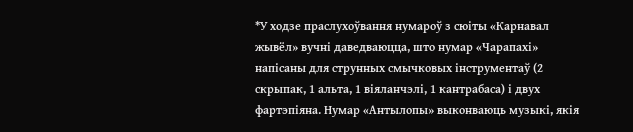*У ходзе праслухоўвання нумароў з сюіты «Карнавал жывёл» вучні даведваюцца, што нумар «Чарапахі» напісаны для струнных смычковых інструментаў (2 скрыпак, 1 альта, 1 віяланчэлі, 1 кантрабаса) і двух фартэпіяна. Нумар «Антылопы» выконваюць музыкі, якія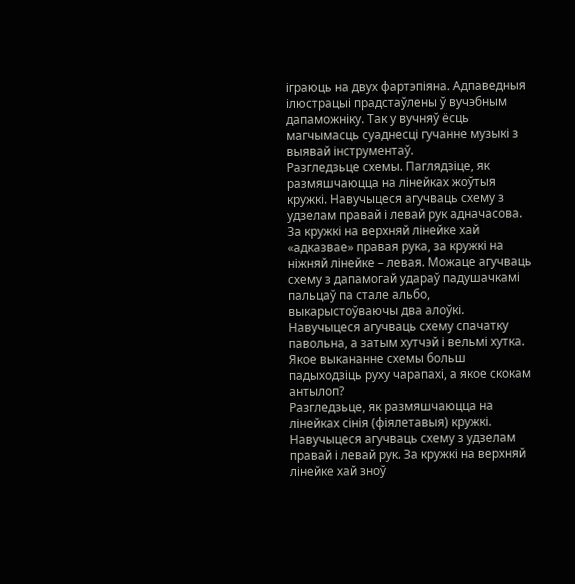іграюць на двух фартэпіяна. Адпаведныя ілюстрацыі прадстаўлены ў вучэбным дапаможніку. Так у вучняў ёсць магчымасць суаднесці гучанне музыкі з выявай інструментаў.
Разгледзьце схемы. Паглядзіце, як размяшчаюцца на лінейках жоўтыя кружкі. Навучыцеся агучваць схему з удзелам правай і левай рук адначасова. За кружкі на верхняй лінейке хай «адказвае» правая рука, за кружкі на ніжняй лінейке – левая. Можаце агучваць схему з дапамогай удараў падушачкамі пальцаў па стале альбо, выкарыстоўваючы два алоўкі. Навучыцеся агучваць схему спачатку павольна, а затым хутчэй і вельмі хутка. Якое выкананне схемы больш падыходзіць руху чарапахі, а якое скокам антылоп?
Разгледзьце, як размяшчаюцца на лінейках сінія (фіялетавыя) кружкі. Навучыцеся агучваць схему з удзелам правай і левай рук. За кружкі на верхняй лінейке хай зноў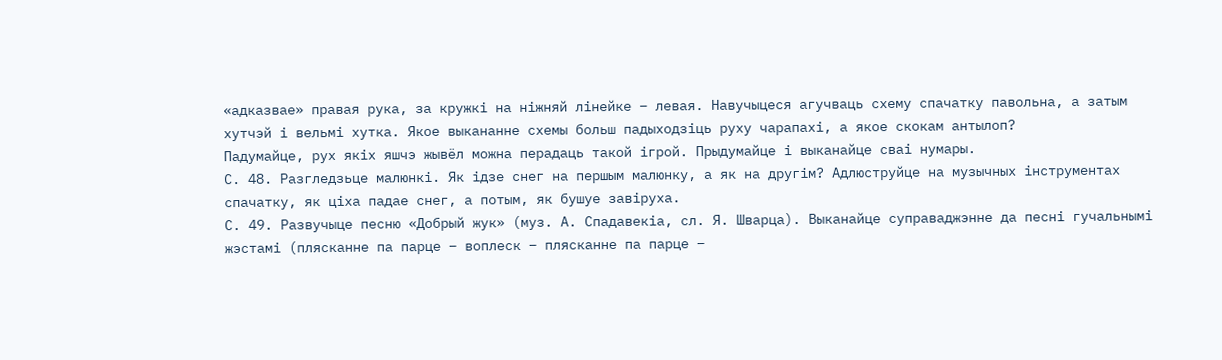«адказвае» правая рука, за кружкі на ніжняй лінейке – левая. Навучыцеся агучваць схему спачатку павольна, а затым хутчэй і вельмі хутка. Якое выкананне схемы больш падыходзіць руху чарапахі, а якое скокам антылоп?
Падумайце, рух якіх яшчэ жывёл можна перадаць такой ігрой. Прыдумайце і выканайце сваі нумары.
С. 48. Разгледзьце малюнкі. Як ідзе снег на першым малюнку, а як на другім? Адлюструйце на музычных інструментах спачатку, як ціха падае снег, а потым, як бушуе завіруха.
С. 49. Развучыце песню «Добрый жук» (муз. А. Спадавекіа, сл. Я. Шварца). Выканайце суправаджэнне да песні гучальнымі жэстамі (плясканне па парце – воплеск – плясканне па парце –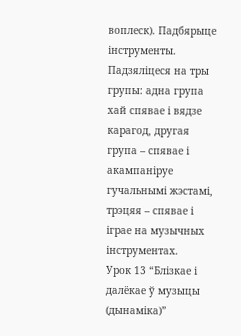воплеск). Падбярыце інструменты. Падзяліцеся на тры групы: адна група хай спявае і вядзе карагод, другая група – спявае і акампаніруе гучальнымі жэстамі, трэцяя – спявае і іграе на музычных інструментах.
Урок 13 “Блізкае і далёкае ў музыцы (дынаміка)”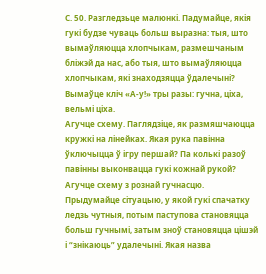С. 50. Разгледзьце малюнкі. Падумайце, якія гукі будзе чуваць больш выразна: тыя, што вымаўляюцца хлопчыкам, размешчаным бліжэй да нас, або тыя, што вымаўляюцца хлопчыкам, які знаходзяцца ўдалечыні? Вымаўце кліч «А-у!» тры разы: гучна, ціха, вельмі ціха.
Агучце схему. Паглядзіце, як размяшчаюцца кружкі на лінейках. Якая рука павінна ўключыцца ў ігру першай? Па колькі разоў павінны выконвацца гукі кожнай рукой?
Агучце схему з рознай гучнасцю. Прыдумайце сітуацыю, у якой гукі спачатку ледзь чутныя, потым паступова становяцца больш гучнымі, затым зноў становяцца цішэй і “знікаюць” удалечыні. Якая назва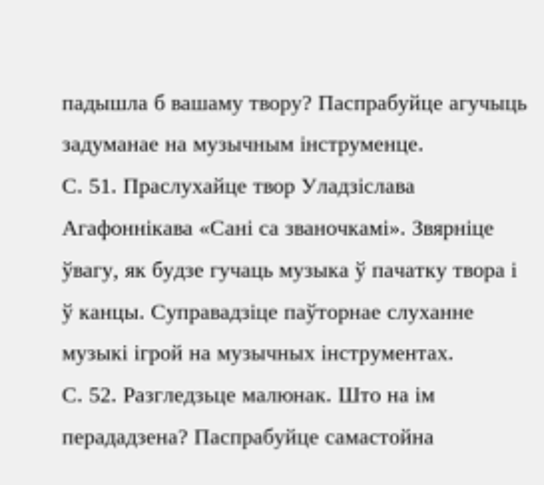падышла б вашаму твору? Паспрабуйце агучыць задуманае на музычным інструменце.
С. 51. Праслухайце твор Уладзіслава Агафоннікава «Сані са званочкамі». Звярніце ўвагу, як будзе гучаць музыка ў пачатку твора і ў канцы. Суправадзіце паўторнае слуханне музыкі ігрой на музычных інструментах.
С. 52. Разгледзьце малюнак. Што на ім перададзена? Паспрабуйце самастойна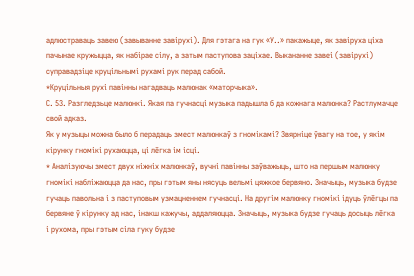адлюстраваць завею (завыванне завірухі). Для гэтага на гук «У..» пакажыце, як завіруха ціха пачынае кружыцца, як набірае сілу, а затым паступова заціхае. Выкананне завеі (завірухі) суправадзіце круцільнымі рухамі рук перад сабой.
*Круцільныя рухі павінны нагадваць малюнак «маторчыка».
С. 53. Разгледзьце малюнкі. Якая па гучнасці музыка падышла б да кожнага малюнка? Растлумачце свой адказ.
Як у музыцы можна было б перадаць змест малюнкаў з гномікамі? Звярніце ўвагу на тое, у якім кірунку гномікі рухаюцца, ці лёгка ім ісці.
* Аналізуючы змест двух ніжніх малюнкаў, вучні павінны заўважыць, што на першым малюнку гномікі набліжаюцца да нас, пры гэтым яны нясуць вельмі цяжкое бервяно. Значыць, музыка будзе гучаць павольна і з паступовым узмацненнем гучнасці. На другім малюнку гномікі ідуць ўлёгцы па бервяне ў кірунку ад нас, інакш кажучы, аддаляюцца. Значыць, музыка будзе гучаць досыць лёгка і рухома, пры гэтым сіла гуку будзе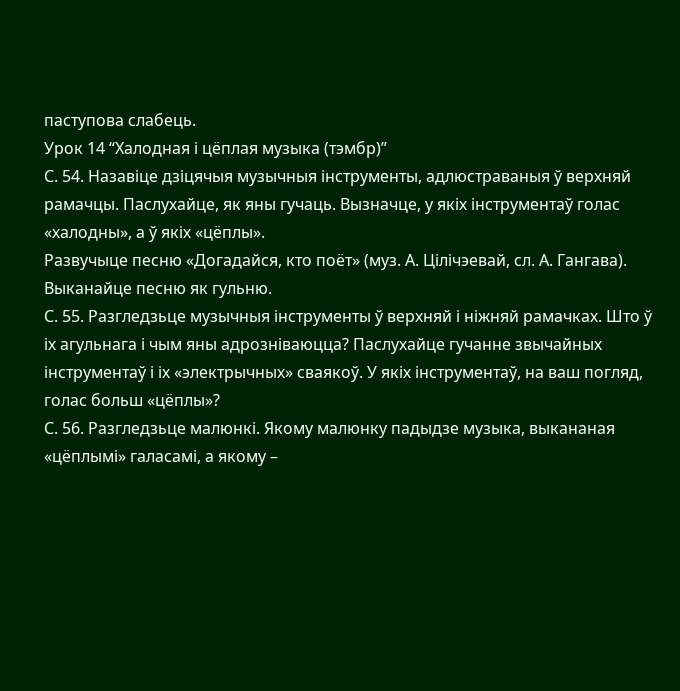паступова слабець.
Урок 14 “Халодная і цёплая музыка (тэмбр)”
С. 54. Назавіце дзіцячыя музычныя інструменты, адлюстраваныя ў верхняй рамачцы. Паслухайце, як яны гучаць. Вызначце, у якіх інструментаў голас «халодны», а ў якіх «цёплы».
Развучыце песню «Догадайся, кто поёт» (муз. А. Цілічэевай, сл. А. Гангава). Выканайце песню як гульню.
С. 55. Разгледзьце музычныя інструменты ў верхняй і ніжняй рамачках. Што ў іх агульнага і чым яны адрозніваюцца? Паслухайце гучанне звычайных інструментаў і іх «электрычных» сваякоў. У якіх інструментаў, на ваш погляд, голас больш «цёплы»?
С. 56. Разгледзьце малюнкі. Якому малюнку падыдзе музыка, выкананая «цёплымі» галасамі, а якому –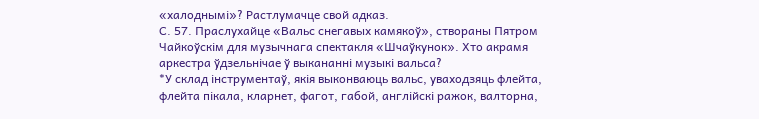«халоднымі»? Растлумачце свой адказ.
С. 57. Праслухайце «Вальс снегавых камякоў», створаны Пятром Чайкоўскім для музычнага спектакля «Шчаўкунок». Хто акрамя аркестра ўдзельнічае ў выкананні музыкі вальса?
*У склад інструментаў, якія выконваюць вальс, уваходзяць флейта, флейта пікала, кларнет, фагот, габой, англійскі ражок, валторна,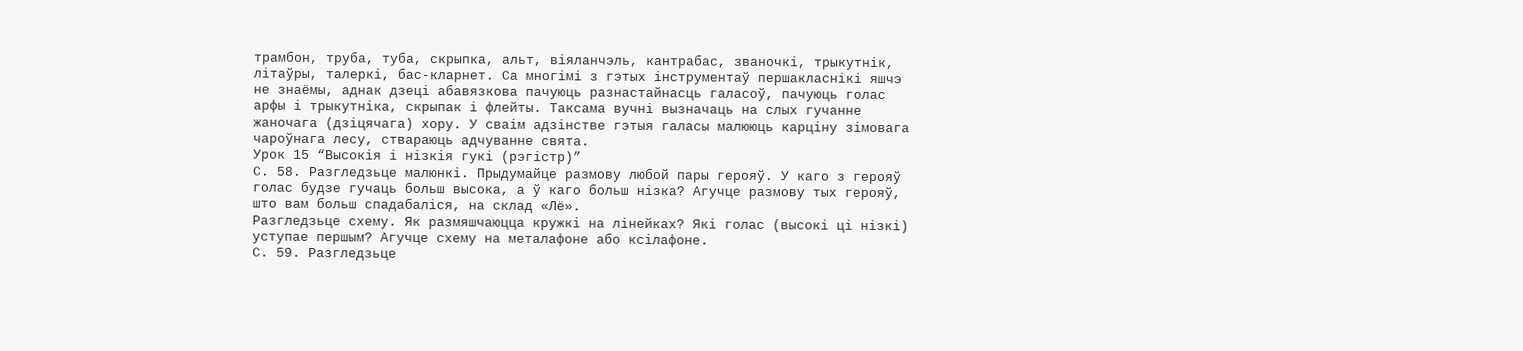трамбон, труба, туба, скрыпка, альт, віяланчэль, кантрабас, званочкі, трыкутнік, літаўры, талеркі, бас-кларнет. Са многімі з гэтых інструментаў першакласнікі яшчэ не знаёмы, аднак дзеці абавязкова пачуюць разнастайнасць галасоў, пачуюць голас арфы і трыкутніка, скрыпак і флейты. Таксама вучні вызначаць на слых гучанне жаночага (дзіцячага) хору. У сваім адзінстве гэтыя галасы малююць карціну зімовага чароўнага лесу, ствараюць адчуванне свята.
Урок 15 “Высокія і нізкія гукі (рэгістр)”
С. 58. Разгледзьце малюнкі. Прыдумайце размову любой пары герояў. У каго з герояў голас будзе гучаць больш высока, а ў каго больш нізка? Агучце размову тых герояў, што вам больш спадабаліся, на склад «Лё».
Разгледзьце схему. Як размяшчаюцца кружкі на лінейках? Які голас (высокі ці нізкі) уступае першым? Агучце схему на металафоне або ксілафоне.
С. 59. Разгледзьце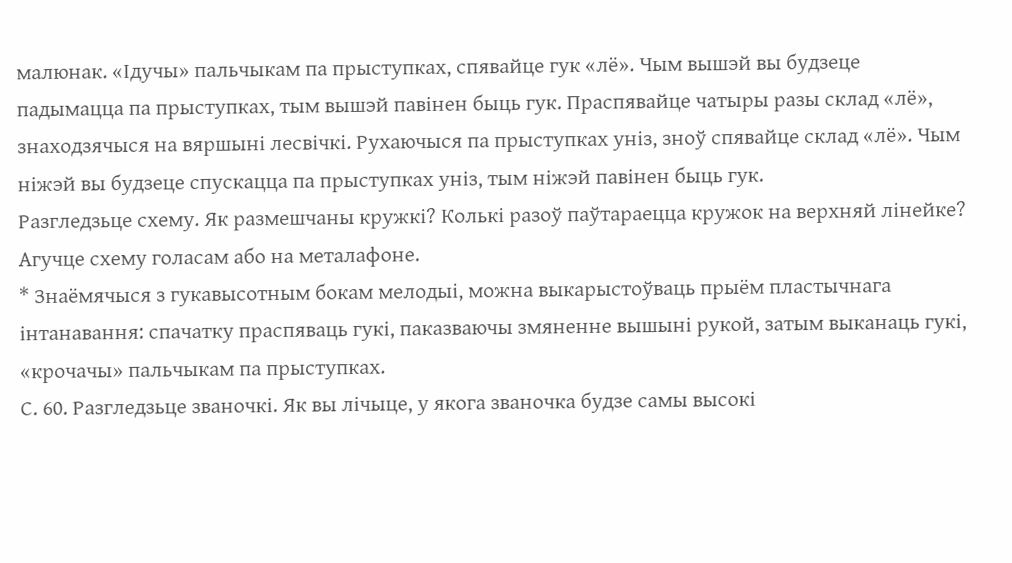малюнак. «Ідучы» пальчыкам па прыступках, спявайце гук «лё». Чым вышэй вы будзеце падымацца па прыступках, тым вышэй павінен быць гук. Праспявайце чатыры разы склад «лё», знаходзячыся на вяршыні лесвічкі. Рухаючыся па прыступках уніз, зноў спявайце склад «лё». Чым ніжэй вы будзеце спускацца па прыступках уніз, тым ніжэй павінен быць гук.
Разгледзьце схему. Як размешчаны кружкі? Колькі разоў паўтараецца кружок на верхняй лінейке? Агучце схему голасам або на металафоне.
* Знаёмячыся з гукавысотным бокам мелодыі, можна выкарыстоўваць прыём пластычнага інтанавання: спачатку праспяваць гукі, паказваючы змяненне вышыні рукой, затым выканаць гукі, «крочачы» пальчыкам па прыступках.
С. 60. Разгледзьце званочкі. Як вы лічыце, у якога званочка будзе самы высокі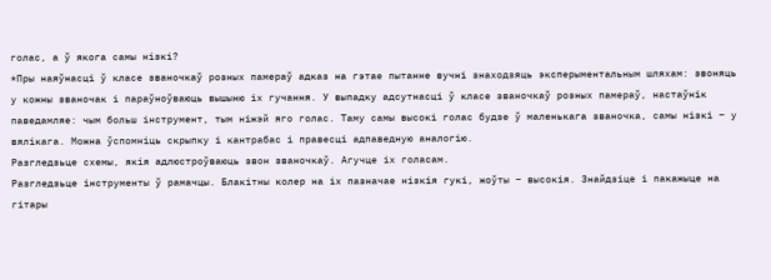голас, а ў якога самы нізкі?
*Пры наяўнасці ў класе званочкаў розных памераў адказ на гэтае пытанне вучні знаходзяць эксперыментальным шляхам: звоняць у кожны званочак і параўноўваюць вышыню іх гучання. У выпадку адсутнасці ў класе званочкаў розных памераў, настаўнік паведамляе: чым больш інструмент, тым ніжэй яго голас. Таму самы высокі голас будзе ў маленькага званочка, самы нізкі – у вялікага. Можна ўспомніць скрыпку і кантрабас і правесці адпаведную аналогію.
Разгледзьце схемы, якія адлюстроўваюць звон званочкаў. Агучце іх голасам.
Разгледзьце інструменты ў рамачцы. Блакітны колер на іх пазначае нізкія гукі, жоўты – высокія. Знайдзіце і пакажыце на гітары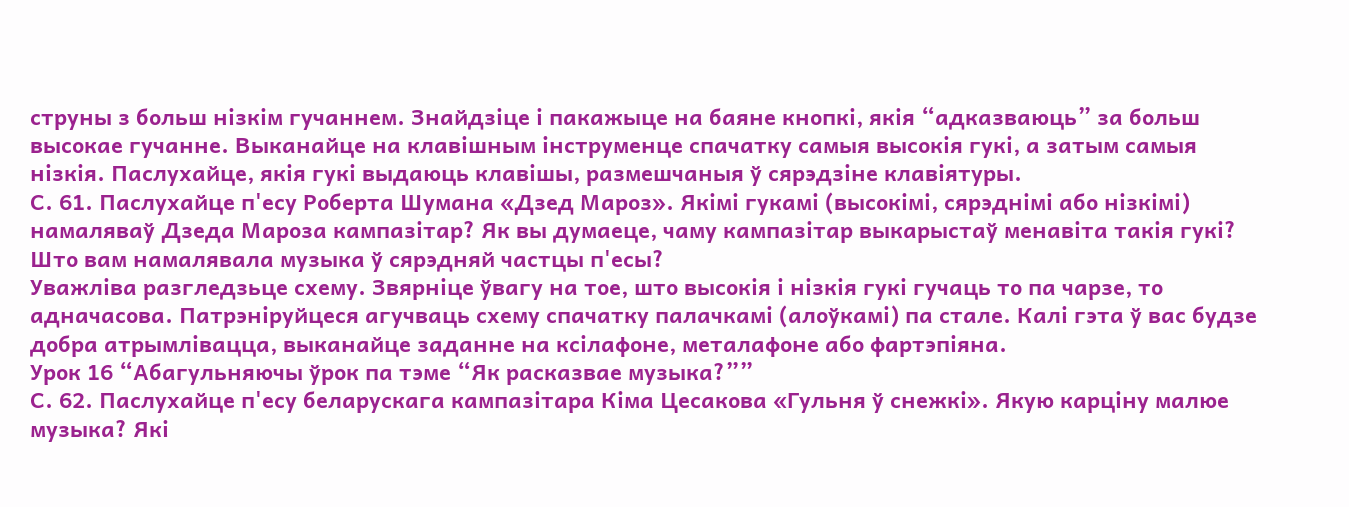струны з больш нізкім гучаннем. Знайдзіце і пакажыце на баяне кнопкі, якія “адказваюць” за больш высокае гучанне. Выканайце на клавішным інструменце спачатку самыя высокія гукі, а затым самыя нізкія. Паслухайце, якія гукі выдаюць клавішы, размешчаныя ў сярэдзіне клавіятуры.
С. 61. Паслухайце п'есу Роберта Шумана «Дзед Мароз». Якімі гукамі (высокімі, сярэднімі або нізкімі) намаляваў Дзеда Мароза кампазітар? Як вы думаеце, чаму кампазітар выкарыстаў менавіта такія гукі? Што вам намалявала музыка ў сярэдняй частцы п'есы?
Уважліва разгледзьце схему. Звярніце ўвагу на тое, што высокія і нізкія гукі гучаць то па чарзе, то адначасова. Патрэніруйцеся агучваць схему спачатку палачкамі (алоўкамі) па стале. Калі гэта ў вас будзе добра атрымлівацца, выканайце заданне на ксілафоне, металафоне або фартэпіяна.
Урок 16 “Абагульняючы ўрок па тэме “Як расказвае музыка?””
С. 62. Паслухайце п'есу беларускага кампазітара Кіма Цесакова «Гульня ў снежкі». Якую карціну малюе музыка? Які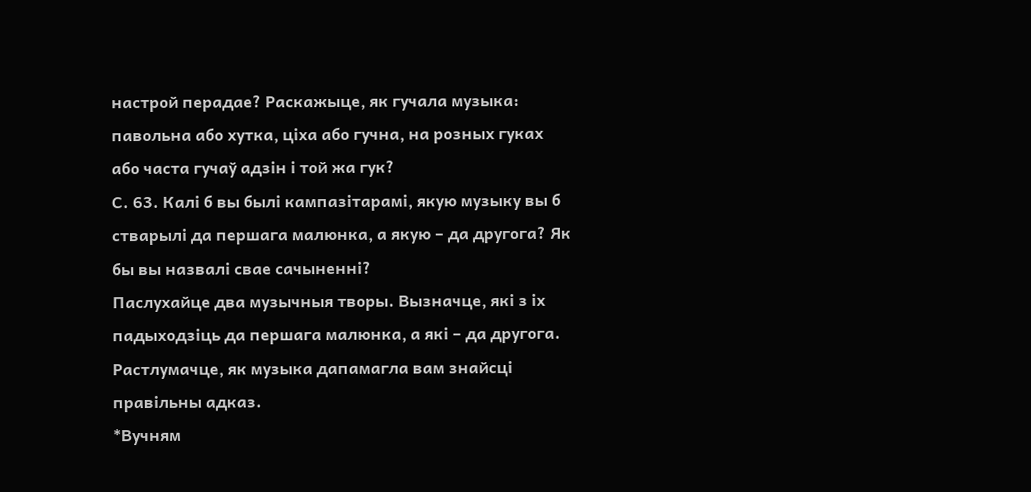настрой перадае? Раскажыце, як гучала музыка: павольна або хутка, ціха або гучна, на розных гуках або часта гучаў адзін і той жа гук?
С. 63. Калі б вы былі кампазітарамі, якую музыку вы б стварылі да першага малюнка, а якую – да другога? Як бы вы назвалі свае сачыненні?
Паслухайце два музычныя творы. Вызначце, які з іх падыходзіць да першага малюнка, а які – да другога. Растлумачце, як музыка дапамагла вам знайсці правільны адказ.
*Вучням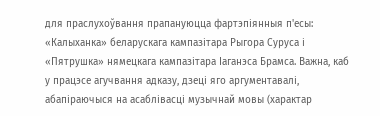для праслухоўвання прапануюцца фартэпіянныя п'есы: «Калыханка» беларускага кампазітара Рыгора Суруса і «Пятрушка» нямецкага кампазітара Іаганэса Брамса. Важна, каб у працэсе агучвання адказу, дзеці яго аргументавалі, абапіраючыся на асаблівасці музычнай мовы (характар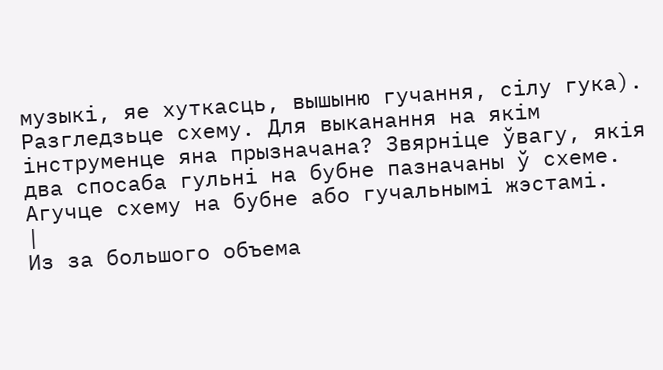музыкі, яе хуткасць, вышыню гучання, сілу гука).
Разгледзьце схему. Для выканання на якім інструменце яна прызначана? Звярніце ўвагу, якія два спосаба гульні на бубне пазначаны ў схеме. Агучце схему на бубне або гучальнымі жэстамі.
|
Из за большого объема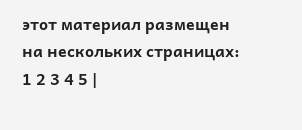этот материал размещен на нескольких страницах:
1 2 3 4 5 |